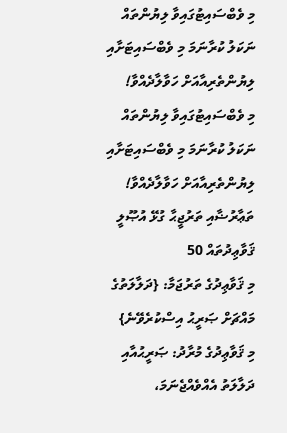މި ވެބްސައިޓުގައިވާ ލިޔުންތައް ނަކަލު ކުރާނަމަ މި ވެބްސައިޓަށާއި ލިޔުންތެރިއާއަށް ހަވާލާދެއްވާ!
މި ވެބްސައިޓުގައިވާ ލިޔުންތައް ނަކަލު ކުރާނަމަ މި ވެބްސައިޓަށާއި ލިޔުންތެރިއާއަށް ހަވާލާދެއްވާ!
ތަޢާރުޟާއި ތަރުޖީޙާ ގުޅޭ އުޞޫލީ ޤަވާޢިދުތައް 50
މި ޤަވާޢިދުގެ ތަރުޖަމާ: {ދަލާލަތުގެ މައްޗަށް ޞަރީޙު އިސްކުރެވޭނެ}
މި ޤަވާޢިދުގެ މުރާދު: ޞަރީޙުއާއި ދަލާލަތު އެއްވެއްޖެނަމަ،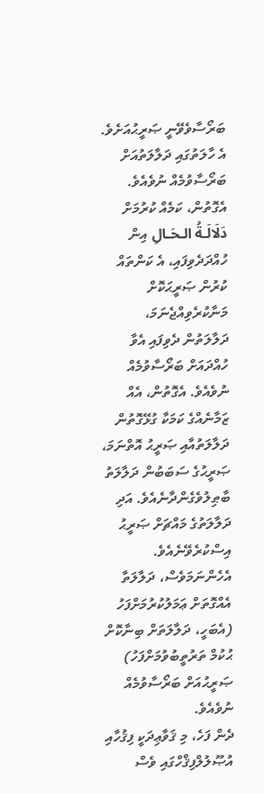ބަރޯސާވެވޭނީ ޞަރީޙުއަށެވެ. އެ ހާލަތުގައި ދަލާލަތުއަށް ބަރޯސާވުމެއް ނުވެއެވެ. އެގޮތުން، ކަމެއް ކުރުމަށް دَلَالَـةُ الـحَـالِ އިން ހުއްދަދެވިފައި، އެ ކަންތައް ކުރުން ޞަރީޙަކޮށް މަނާކުރެވިއްޖެނަމަ، ދަލާލަތުން ދެވިފައި އެވާ ހުއްދައަށް ބަރޯސާވުމެއް ނުވެއެވެ. އެގޮތުން، އެއް ޒަމާނެއްގެ ކަމަކާ ގުޅޭގޮތުން ދަލާލަތުއާއި ޞަރީޙު އޮތްނަމަ، ޞަރީޙުގެ ސަބަބުން ދަލާލަތު ބާޠިލުވެގެންދާނެއެވެ. އަދި ދަލާލަތުގެ މައްޗަށް ޞަރީޙު އިސްކުރެވޭނެއެވެ. އެހެންނަމަވެސް، ދަލާލަތާ އެއްގޮތަށް ޢަމަލުކުރުމަށްފަހު (އެބަހީ، ދަލާލަތަށް ބިނާކޮށް ޙުކުމް ތަރުތީބުވުމަށްފަހު) ޞަރީޙުއަށް ބަރޯސާވުމެއް ނުވެއެވެ.
ދެން ފަހެ، މި ޤަވާޢިދަކީ ފިޤުހާއި އުޞޫލުލްފިޤްހްގައި ވެސް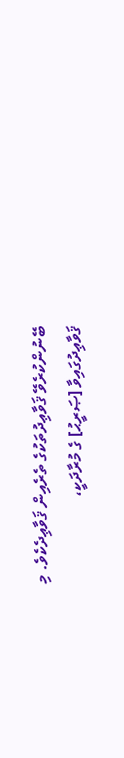ބޭނުންކުރެވޭ ޤަވާޢިދުތަކުގެ ތެރެއިން ޤަވާޢިދެކެވެ. މި ޤަވާޢިދުގައިވާ [ޞަރީޙު] ގެ މުރާދަކީ،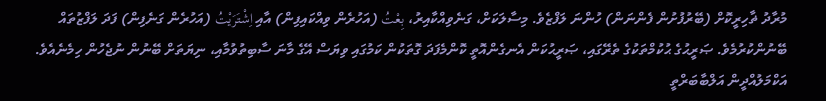މުރާދު ޡާހިރީކޮށް (ބޭރުފުށުން ފެންނަން) ހުންނަ ލަފްޒެވެ. މިސާލަކަށް، ގަނެވިއްކާއިރު، بِعْتُ (އަހުރެން ވިއްކައިފިން) އާއި اِشْتَرَيْتُ (އަހުރެން ގަނެފިން) ފަދަ ލަފްޒުތައް ބޭނުންކުރުމެވެ. ޞަރީޙުގެ ޙުކުމްތަކުގެ ތެރޭގައި، ޞަރީޙުކަން އެނގެންއޮތީ ކޮންމެފަދަ ގޮތަކުން ކަމުގައި ވިޔަސް އޭގެ މާނަ ސާބިތުވުމާއި، ނިޔަތަށް ބޭނުން ނުޖެހުން ހިމެނެއެވެ. އަކްމަލުއްދީން އަލްބާބަރްތީ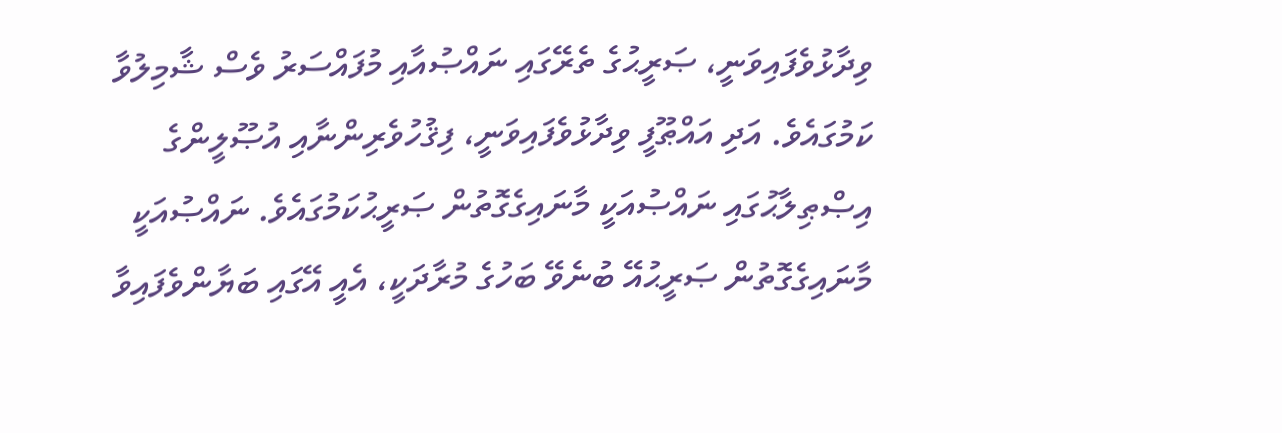ވިދާޅުވެފައިވަނީ، ޞަރީޙުގެ ތެރޭގައި ނައްޞުއާއި މުފައްސަރު ވެސް ޝާމިލުވާ ކަމުގައެވެ. އަދި އައްޠޫފީ ވިދާޅުވެފައިވަނީ، ފިޤުހުވެރިންނާއި އުޞޫލީންގެ އިޞްޠިލާޙުގައި ނައްޞުއަކީ މާނައިގެގޮތުން ޞަރީޙުކަމުގައެވެ. ނައްޞުއަކީ މާނައިގެގޮތުން ޞަރީޙުއޭ ބުނެވޭ ބަހުގެ މުރާދަކީ، އެއީ އޭގައި ބަޔާންވެފައިވާ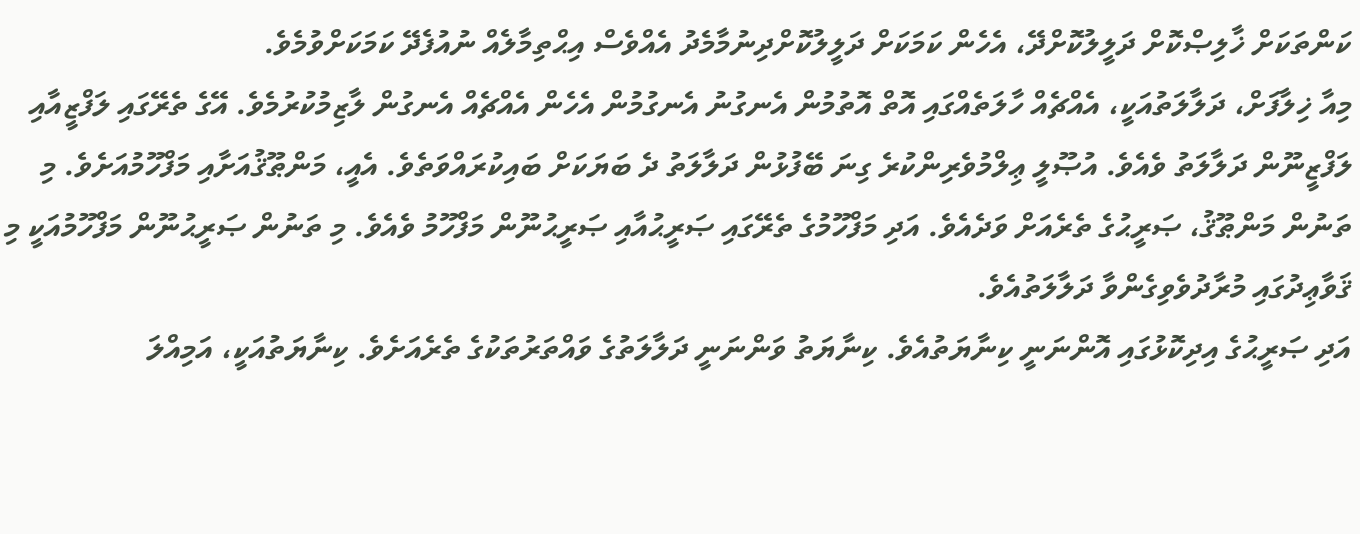ކަންތަކަށް ޚާލިޞްކޮށް ދަލީލުކޮށްދޭ، އެހެން ކަމަކަށް ދަލީލުކޮށްދިނުމާމެދު އެއްވެސް އިޙްތިމާލެއް ނުއުފެދޭ ކަމަކަށްވުމެވެ.
މިއާ ޚިލާފަށް، ދަލާލަތުއަކީ، އެއްޗެއް ހާލަތެއްގައި އޮތް އޮތުމުން އެނގުނު އެނގުމުން އެހެން އެއްޗެއް އެނގުން ލާޒިމުކުރުމެވެ. އޭގެ ތެރޭގައި ލަފްޒީއާއި ލަފްޒީނޫން ދަލާލަތު ވެއެވެ. އުޞޫލީ ޢިލްމުވެރިންކުރެ ގިނަ ބޭފުޅުން ދަލާލަތު ދެ ބަޔަކަށް ބައިކުރައްވަތެވެ. އެއީ، މަންޠޫޤުއަށާއި މަފްހޫމުއަށެވެ. މި ތަނުން މަންޠޫޤު، ޞަރީޙުގެ ތެރެއަށް ވަދެއެވެ. އަދި މަފްހޫމުގެ ތެރޭގައި ޞަރީޙުއާއި ޞަރީޙުނޫން މަފްހޫމު ވެއެވެ. މި ތަނުން ޞަރީޙުނޫން މަފްހޫމުއަކީ މި ޤަވާޢިދުގައި މުރާދުވެވިގެންވާ ދަލާލަތުއެވެ.
އަދި ޞަރީޙުގެ އިދިކޮޅުގައި އޮންނަނީ ކިނާޔަތުއެވެ. ކިނާޔަތު ވަންނަނީ ދަލާލަތުގެ ވައްތަރުތަކުގެ ތެރެއަށެވެ. ކިނާޔަތުއަކީ، އަމިއްލަ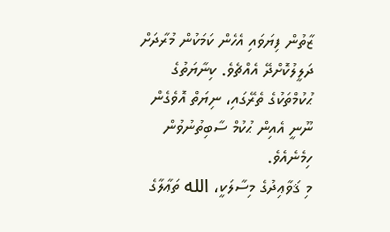ޒާތުން ފިޔަވައި އެހެން ކަމަކުން މުރާދަށް ދަލީލުކޮށްދޭ އެއްޗެވެ. ކިނާޔަތުގެ ޙުކުމްތަކުގެ ތެރޭގައި، ނިޔަތް އޮވެގެން ނޫނީ އެއިން ޙުކުމް ސާބިތުނުވުން ހިމެނެއެވެ.
މި ޤަވާޢިދުގެ މިސާލަކީ، الله ތަޢާލާގެ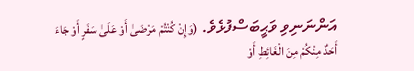އަންނަނިވި ވަޙީބަސްފުޅެވެ. (وَإِنْ كُنْتُمْ مَرْضَىٰ أَوْ عَلَىٰ سَفَرٍ أَوْ جَاءَ أَحَدٌ مِنْكُمْ مِنَ الْغَائِطِ أَوْ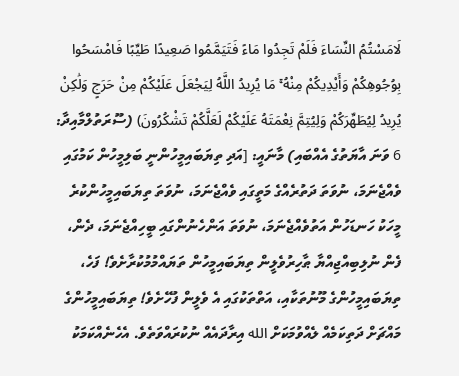لَامَسْتُمُ النِّسَاءَ فَلَمْ تَجِدُوا مَاءً فَتَيَمَّمُوا صَعِيدًا طَيِّبًا فَامْسَحُوا بِوُجُوهِكُمْ وَأَيْدِيكُمْ مِنْهُ ۚ مَا يُرِيدُ اللَّهُ لِيَجْعَلَ عَلَيْكُمْ مِنْ حَرَجٍ وَلَٰكِنْ يُرِيدُ لِيُطَهِّرَكُمْ وَلِيُتِمَّ نِعْمَتَهُ عَلَيْكُمْ لَعَلَّكُمْ تَشْكُرُونَ) (ސޫރަތުލްމާއިދާ: 6 ވަނަ އާޔަތުގެ އެއްބައި) މާނައީ: [އަދި ތިޔަބައިމީހުންނީ ބަލިމީހުން ކަމުގައި ވެއްޖެނަމަ، ނުވަތަ ދަތުރެއްގެ މަތީގައި ވެއްޖެނަމަ، ނުވަތަ ތިޔަބައިމީހުންކުރެ މީހަކު ހަނޑަހުން އަތުވެއްޖެނަމަ، ނުވަތަ އަންހެނުންގައި ބީހިއްޖެނަމަ، ދެން، ފެން ނުލިބިއްޖިއްޔާ ޠާހިރުވެލީން ތިޔަބައިމީހުން ތަޔައްމުމުކުރާށެވެ! ފަހެ، ތިޔަބައިމީހުންގެ މޫނުތަކާއި، އަތްތަކުގައި އެ ވެލީން ފުހޭށެވެ! ތިޔަބައިމީހުންގެ މައްޗަށް ދަތިކަމެއް ލެއްވުމަކަށް الله އިރާދައެއް ނުކުރައްވަތެވެ. އެހެނެއްކަމަކު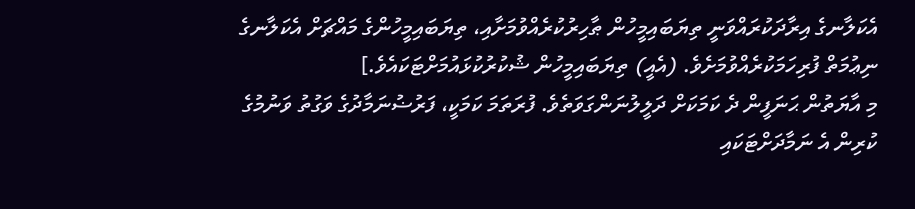އެކަލާނގެ އިރާދަކުރައްވަނީ ތިޔަބައިމީހުން ޠާހިރުކުރެއްވުމަށާއި، ތިޔަބައިމީހުންގެ މައްޗަށް އެކަލާނގެ ނިޢުމަތް ފުރިހަމަކުރެއްވުމަށެވެ. (އެއީ) ތިޔަބައިމީހުން ޝުކުރުކުޅައުމަށްޓަކައެވެ.]
މި އާޔަތުން ޙަނަފީން ދެ ކަމަކަށް ދަލީލުނަންގަވަތެވެ. ފުރަތަމަ ކަމަކީ، ފަރުޟުނަމާދުގެ ވަގުތު ވަނުމުގެ ކުރިން އެ ނަމާދަށްޓަކައި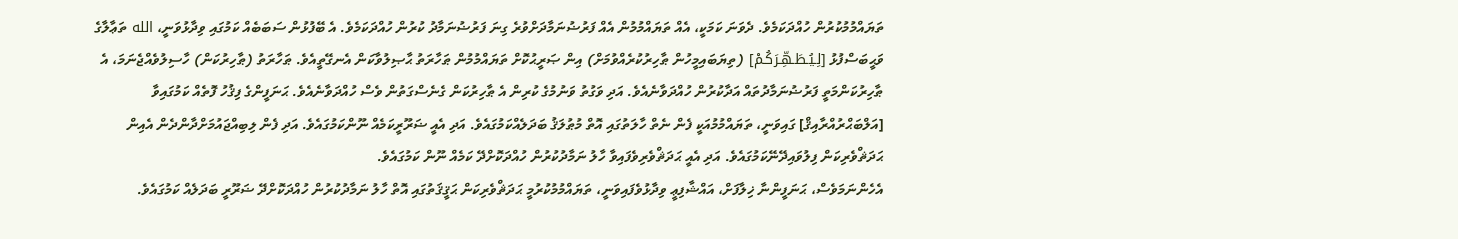ތަޔައްމުމުކުރުން ހުއްދަކަމެވެ. ދެވަނަ ކަމަކީ، އެއް ތަޔައްމުމުން އެއް ފަރުޟުނަމާދަށްވުރެ ގިނަ ފަރުޟުނަމާދު ކުރުން ހުއްދަކަމެވެ. އެ ބޭފުޅުން ސަބަބެއް ކަމުގައި ވިދާޅުވަނީ، الله ތަޢާލާގެ ވަޙީބަސްފުޅު [لِـيُـطَـهِّـرَكُـمْ] (ތިޔަބައިމީހުން ޠާހިރުކުރެއްވުމަށް) އިން ޞަރީޙުކޮށް ތަޔައްމުމުން ޠަހާރަތު ޙާޞިލުވާކަން އެނގޭތީއެވެ. ޠަހާރަތު (ޠާހިރުކަން) ހާސިލުވެއްޖެނަމަ، އެ ޠާހިރުކަންމަތީ ފަރުޟުނަމާދުތައް އަދާކުރުން ހުއްދަވާނެއެވެ. އަދި ވަގުތު ވަނުމުގެ ކުރިން އެ ޠާހިރުކަން ގެނެސްގަތުން ވެސް ހުއްދަވާނެއެވެ. ޙަނަފީންގެ ފިޤުހު ފޮތެއް ކަމުގައިވާ [އަލްބަޙްރުއްރާއިޤް] ގައިވަނީ، ތަޔައްމުމުއަކީ ފެން ނެތް ހާލަތުގައި އޮތް މުޠުލަޤު ބަދަލެއްކަމުގައެވެ. އަދި އެއީ ޟަރޫރީކަމެއް ނޫންކަމުގައެވެ. އަދި ފެން ލިބިއްޖައުމަށްދާންދެން އެއިން ޙަދަޘްވެރިކަން ފިލުވައިދޭނޭކަމުގައެވެ. އަދި އެއީ ޙަދަޘްވެރިވެފައިވާ ހާލު ނަމާދުކުރުން ހުއްދަކޮށްދޭ ކަމެއް ނޫން ކަމުގައެވެ.
އެހެންނަމަވެސް، ޙަނަފީންނާ ޚިލާފަށް، އައްޝާފިޢީ ވިދާޅުވެފައިވަނީ، ތަޔައްމުމުކުރުމީ ޙަދަޘްވެރިކަން ޙަޤީޤަތުގައި އޮތް ހާލު ނަމާދުކުރުން ހުއްދަކޮށްދޭ ޟަރޫރީ ބަދަލެއް ކަމުގައެވެ.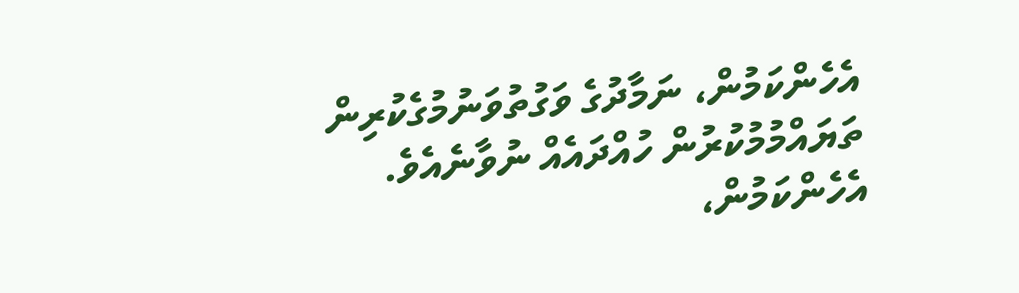އެހެންކަމުން، ނަމާދުގެ ވަގުތުވަނުމުގެކުރިން ތަޔައްމުމުކުރުން ހުއްދައެއް ނުވާނެއެވެ. އެހެންކަމުން،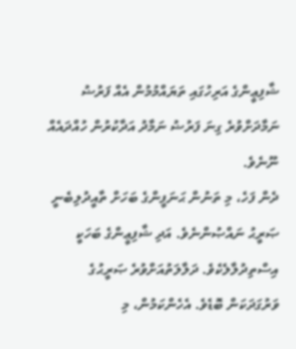ޝާފިޢީންގެ އަރިހުގައި ތަޔައްމުމުން އެއް ފަރުޟު ނަމާދަށްވުރެ ގިނަ ފަރުޟު ނަމާދު އަދާކުރުން ހުއްދައެއް ނޫނެވެ.
ދެން ފަހެ، މި ތަނުން ޙަނަފީންގެ ބަހަށް ތާއީދުލިބެނީ ޞަރީޙު ނައްޞުންނެވެ. އަދި ޝާފިޢީންގެ ބަހަކީ އިސްތިދުލާލެކެވެ. ދަލާލަތުއަށްވުރެ ޞަރީޙުގެ ވަރުގަދަކަން ބޮޑެވެ. އެހެންކަމުން، މި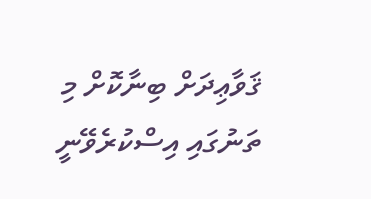ޤަވާޢިދަށް ބިނާކޮށް މި ތަނުގައި އިސްކުރެވޭނީ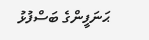ޙަނަފީންގެ ބަސްފުޅު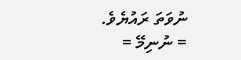ނުވަތަ ރައުޔެވެ.
= ނުނިމޭ =